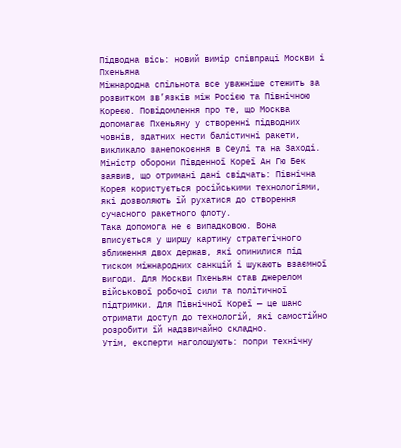Підводна вісь: новий вимір співпраці Москви і Пхеньяна
Міжнародна спільнота все уважніше стежить за розвитком зв’язків між Росією та Північною Кореєю. Повідомлення про те, що Москва допомагає Пхеньяну у створенні підводних човнів, здатних нести балістичні ракети, викликало занепокоєння в Сеулі та на Заході. Міністр оборони Південної Кореї Ан Гю Бек заявив, що отримані дані свідчать: Північна Корея користується російськими технологіями, які дозволяють їй рухатися до створення сучасного ракетного флоту.
Така допомога не є випадковою. Вона вписується у ширшу картину стратегічного зближення двох держав, які опинилися під тиском міжнародних санкцій і шукають взаємної вигоди. Для Москви Пхеньян став джерелом військової робочої сили та політичної підтримки. Для Північної Кореї — це шанс отримати доступ до технологій, які самостійно розробити їй надзвичайно складно.
Утім, експерти наголошують: попри технічну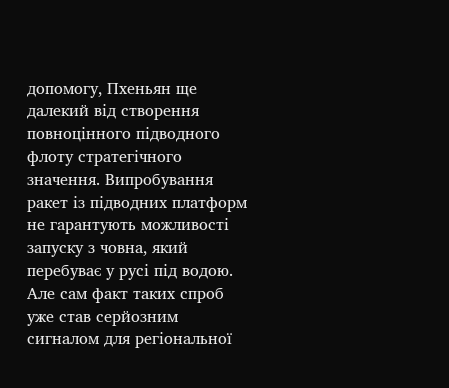допомогу, Пхеньян ще далекий від створення повноцінного підводного флоту стратегічного значення. Випробування ракет із підводних платформ не гарантують можливості запуску з човна, який перебуває у русі під водою. Але сам факт таких спроб уже став серйозним сигналом для регіональної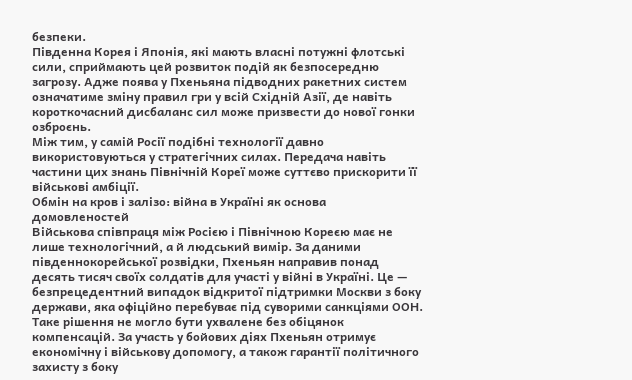безпеки.
Південна Корея і Японія, які мають власні потужні флотські сили, сприймають цей розвиток подій як безпосередню загрозу. Адже поява у Пхеньяна підводних ракетних систем означатиме зміну правил гри у всій Східній Азії, де навіть короткочасний дисбаланс сил може призвести до нової гонки озброєнь.
Між тим, у самій Росії подібні технології давно використовуються у стратегічних силах. Передача навіть частини цих знань Північній Кореї може суттєво прискорити її військові амбіції.
Обмін на кров і залізо: війна в Україні як основа домовленостей
Військова співпраця між Росією і Північною Кореєю має не лише технологічний, а й людський вимір. За даними південнокорейської розвідки, Пхеньян направив понад десять тисяч своїх солдатів для участі у війні в Україні. Це — безпрецедентний випадок відкритої підтримки Москви з боку держави, яка офіційно перебуває під суворими санкціями ООН.
Таке рішення не могло бути ухвалене без обіцянок компенсацій. За участь у бойових діях Пхеньян отримує економічну і військову допомогу, а також гарантії політичного захисту з боку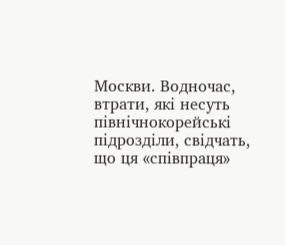Москви. Водночас, втрати, які несуть північнокорейські підрозділи, свідчать, що ця «співпраця»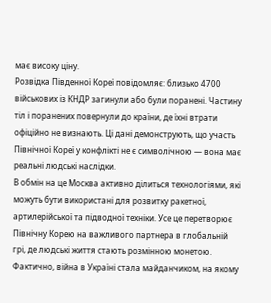має високу ціну.
Розвідка Південної Кореї повідомляє: близько 4700 військових із КНДР загинули або були поранені. Частину тіл і поранених повернули до країни, де їхні втрати офіційно не визнають. Ці дані демонструють, що участь Північної Кореї у конфлікті не є символічною — вона має реальні людські наслідки.
В обмін на це Москва активно ділиться технологіями, які можуть бути використані для розвитку ракетної, артилерійської та підводної техніки. Усе це перетворює Північну Корею на важливого партнера в глобальній грі, де людські життя стають розмінною монетою.
Фактично, війна в Україні стала майданчиком, на якому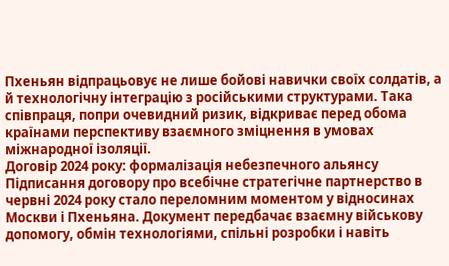Пхеньян відпрацьовує не лише бойові навички своїх солдатів, а й технологічну інтеграцію з російськими структурами. Така співпраця, попри очевидний ризик, відкриває перед обома країнами перспективу взаємного зміцнення в умовах міжнародної ізоляції.
Договір 2024 року: формалізація небезпечного альянсу
Підписання договору про всебічне стратегічне партнерство в червні 2024 року стало переломним моментом у відносинах Москви і Пхеньяна. Документ передбачає взаємну військову допомогу, обмін технологіями, спільні розробки і навіть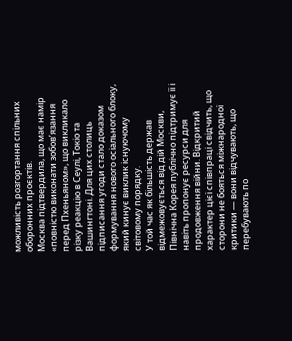можливість розгортання спільних оборонних проєктів.
Москва підтвердила, що має намір «повністю виконати зобов’язання перед Пхеньяном», що викликало різку реакцію в Сеулі, Токіо та Вашингтоні. Для цих столиць підписання угоди стало доказом формування нового осіального блоку, який кинує виклик існуючому світовому порядку.
У той час як більшість держав відмежовується від дій Москви, Північна Корея публічно підтримує її і навіть пропонує ресурси для продовження війни. Відкритий характер цієї співпраці свідчить, що сторони не бояться міжнародної критики — вони відчувають, що перебувають по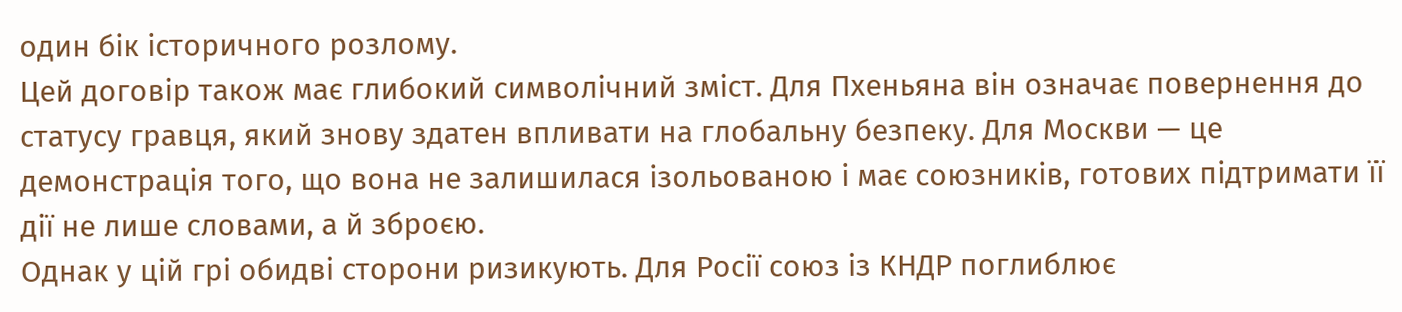один бік історичного розлому.
Цей договір також має глибокий символічний зміст. Для Пхеньяна він означає повернення до статусу гравця, який знову здатен впливати на глобальну безпеку. Для Москви — це демонстрація того, що вона не залишилася ізольованою і має союзників, готових підтримати її дії не лише словами, а й зброєю.
Однак у цій грі обидві сторони ризикують. Для Росії союз із КНДР поглиблює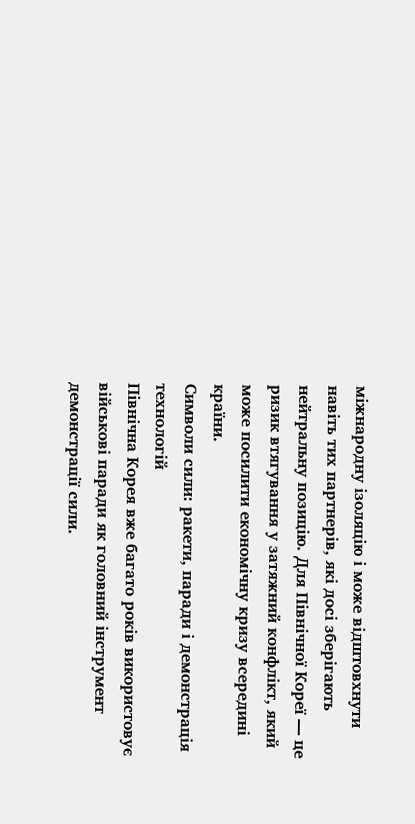міжнародну ізоляцію і може відштовхнути навіть тих партнерів, які досі зберігають нейтральну позицію. Для Північної Кореї — це ризик втягування у затяжний конфлікт, який може посилити економічну кризу всередині країни.
Символи сили: ракети, паради і демонстрація технологій
Північна Корея вже багато років використовує військові паради як головний інструмент демонстрації сили.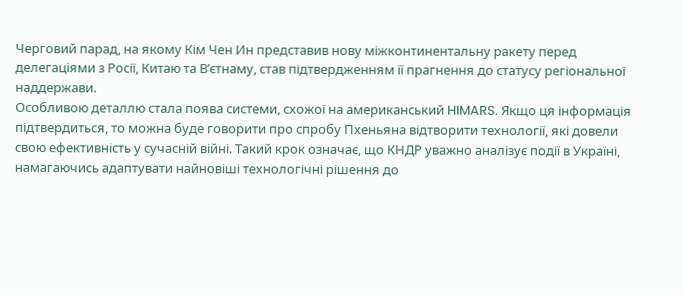Черговий парад, на якому Кім Чен Ин представив нову міжконтинентальну ракету перед делегаціями з Росії, Китаю та В’єтнаму, став підтвердженням її прагнення до статусу регіональної наддержави.
Особливою деталлю стала поява системи, схожої на американський HIMARS. Якщо ця інформація підтвердиться, то можна буде говорити про спробу Пхеньяна відтворити технології, які довели свою ефективність у сучасній війні. Такий крок означає, що КНДР уважно аналізує події в Україні, намагаючись адаптувати найновіші технологічні рішення до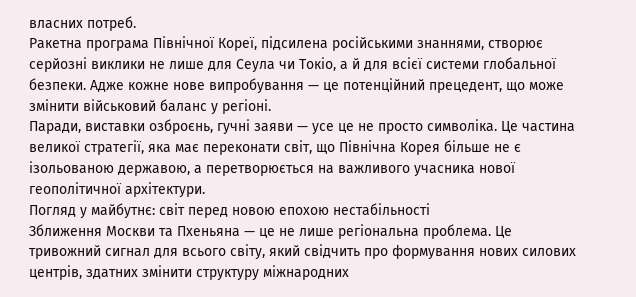власних потреб.
Ракетна програма Північної Кореї, підсилена російськими знаннями, створює серйозні виклики не лише для Сеула чи Токіо, а й для всієї системи глобальної безпеки. Адже кожне нове випробування — це потенційний прецедент, що може змінити військовий баланс у регіоні.
Паради, виставки озброєнь, гучні заяви — усе це не просто символіка. Це частина великої стратегії, яка має переконати світ, що Північна Корея більше не є ізольованою державою, а перетворюється на важливого учасника нової геополітичної архітектури.
Погляд у майбутнє: світ перед новою епохою нестабільності
Зближення Москви та Пхеньяна — це не лише регіональна проблема. Це тривожний сигнал для всього світу, який свідчить про формування нових силових центрів, здатних змінити структуру міжнародних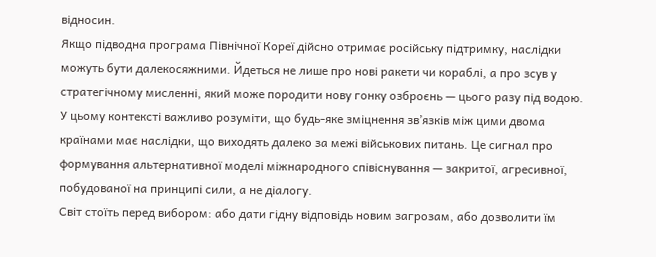відносин.
Якщо підводна програма Північної Кореї дійсно отримає російську підтримку, наслідки можуть бути далекосяжними. Йдеться не лише про нові ракети чи кораблі, а про зсув у стратегічному мисленні, який може породити нову гонку озброєнь — цього разу під водою.
У цьому контексті важливо розуміти, що будь-яке зміцнення зв’язків між цими двома країнами має наслідки, що виходять далеко за межі військових питань. Це сигнал про формування альтернативної моделі міжнародного співіснування — закритої, агресивної, побудованої на принципі сили, а не діалогу.
Світ стоїть перед вибором: або дати гідну відповідь новим загрозам, або дозволити їм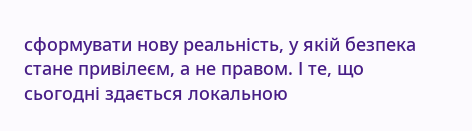сформувати нову реальність, у якій безпека стане привілеєм, а не правом. І те, що сьогодні здається локальною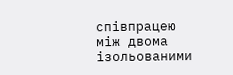співпрацею між двома ізольованими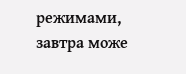режимами, завтра може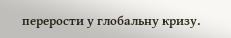перерости у глобальну кризу.